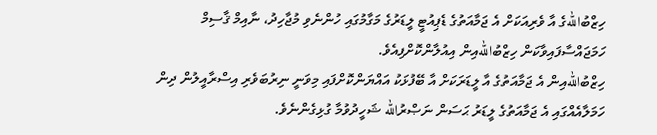ހިޒްބުاللهގެ އާ ވެރިއަކަށް އެ ޖަމާއަތުގެ ޑެޕިއުޓީ ލީޑަރުގެ މަގާމުގައި ހުންނެވި މުޖާހިދު، ނާއިމް ޤާސިމް ހަމަޖައްސާފައިވާކަން ހިޒްބުاللهއިން އިއުލާންކޮށްފިއެވެ.
ހިޒްބުاللهއިން އެ ޖަމާއަތުގެ އާ ލީޑަރަކަށް އާ ބޭފުޅަކު އައްޔަންކޮށްފައި މިވަނީ ނިރުބަވެރި އިސްރާއީލުން ދިން ހަމަލާއެއްގައި އެ ޖަމާއަތުގެ ލީޑަރު ޙަސަން ނަޞްރުالله ޝަހީދުވުމާ ގުޅިގެންނެވެ.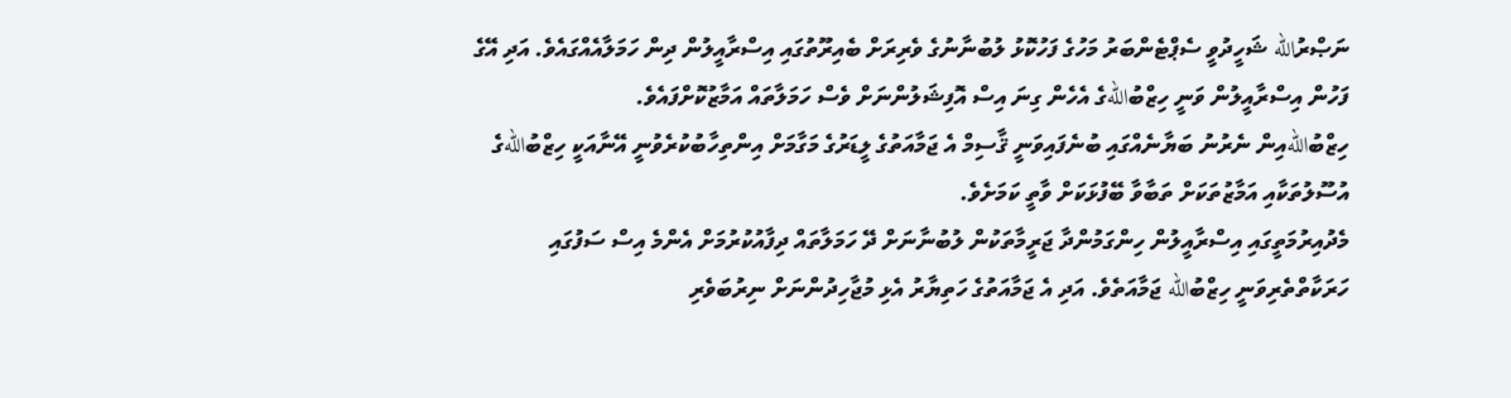ނަޞްރުالله ޝަހީދުވީ ސެޕްޓެންބަރު މަހުގެ ފަހުކޮޅު ލުބުނާނުގެ ވެރިރަށް ބެއިރޫތުގައި އިސްރާއީލުން ދިން ހަމަލާއެއްގައެވެ. އަދި އޭގެ ފަހުން އިސްރާއީލުން ވަނީ ހިޒްބުاللهގެ އެހެން ގިނަ އިސް އޮފިޝަލުންނަށް ވެސް ހަމަލާތައް އަމާޒުކޮށްފައެވެ.
ހިޒްބުاللهއިން ނެރުނު ބަޔާނެއްގައި ބުނެފައިވަނީ ޤާސިމް އެ ޖަމާއަތުގެ ލީޑަރުގެ މަގާމަށް އިންތިހާބުކުރެވުނީ އޭނާއަކީ ހިޒްބުاللهގެ އުސޫލުތަކާއި އަމާޒުތަކަށް ތަބާވާ ބޭފުޅަކަށް ވާތީ ކަމަށެވެ.
މެދުއިރުމަތީގައި އިސްރާއީލުން ހިންގަމުންދާ ޖަރީމާތަކުން ލުބުނާނަށް ދޭ ހަމަލާތައް ދިފާއުކުރުމަށް އެންމެ އިސް ސަފުގައި ހަރަކާތްތެރިވަނީ ހިޒްބުالله ޖަމާއަތެވެ. އަދި އެ ޖަމާއަތުގެ ހަތިޔާރު އެޅި މުޖާހިދުންނަށް ނިރުބަވެރި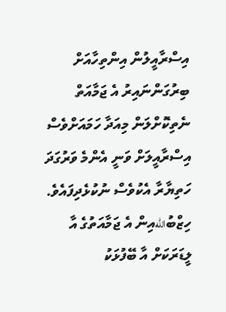އިސްރާއީލުން އިންތިހާއަށް ބިރުގަންނައިރު އެ ޖަމާއަތް ނެތިކޮށްލަން މިއަދާ ހަމައަށްވެސް އިސްރާއީލަށް ވަނީ އެންމެ ވަރުގަދަ ހަތިޔާރާ އެކުވެސް ނުކުޅެދިފައެވެ.
ހިޒްބުاللهއިން އެ ޖަމާއަތުގެ އާ ލީޑަރަކަށް އާ ބޭފުޅަކު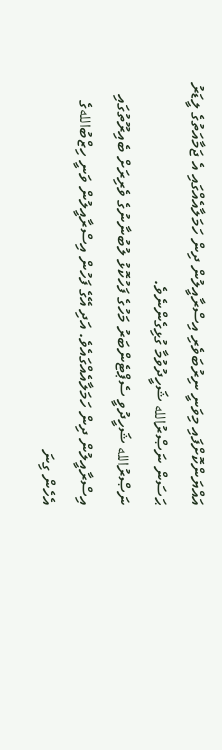އައްޔަންކޮށްފައި މިވަނީ ނިރުބަވެރި އިސްރާއީލުން ދިން ހަމަލާއެއްގައި އެ ޖަމާއަތުގެ ލީޑަރު ޙަސަން ނަޞްރުالله ޝަހީދުވުމާ ގުޅިގެންނެވެ.
ނަޞްރުالله ޝަހީދުވީ ސެޕްޓެންބަރު މަހުގެ ފަހުކޮޅު ލުބުނާނުގެ ވެރިރަށް ބެއިރޫތުގައި އިސްރާއީލުން ދިން ހަމަލާއެއްގައެވެ. އަދި އޭގެ ފަހުން އިސްރާއީލުން ވަނީ ހިޒްބުاللهގެ އެހެން ގިނަ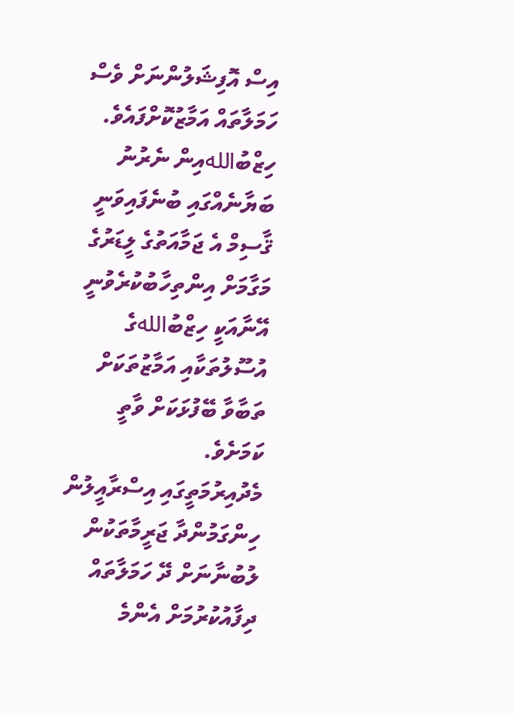އިސް އޮފިޝަލުންނަށް ވެސް ހަމަލާތައް އަމާޒުކޮށްފައެވެ.
ހިޒްބުاللهއިން ނެރުނު ބަޔާނެއްގައި ބުނެފައިވަނީ ޤާސިމް އެ ޖަމާއަތުގެ ލީޑަރުގެ މަގާމަށް އިންތިހާބުކުރެވުނީ އޭނާއަކީ ހިޒްބުاللهގެ އުސޫލުތަކާއި އަމާޒުތަކަށް ތަބާވާ ބޭފުޅަކަށް ވާތީ ކަމަށެވެ.
މެދުއިރުމަތީގައި އިސްރާއީލުން ހިންގަމުންދާ ޖަރީމާތަކުން ލުބުނާނަށް ދޭ ހަމަލާތައް ދިފާއުކުރުމަށް އެންމެ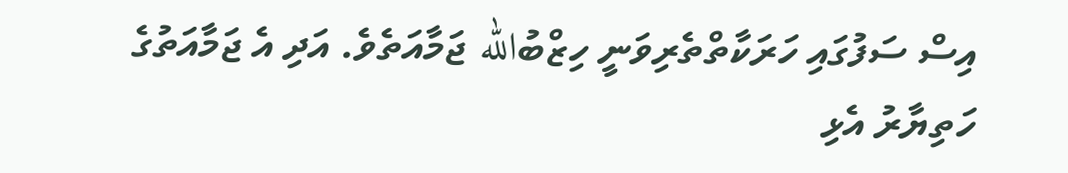އިސް ސަފުގައި ހަރަކާތްތެރިވަނީ ހިޒްބުالله ޖަމާއަތެވެ. އަދި އެ ޖަމާއަތުގެ ހަތިޔާރު އެޅި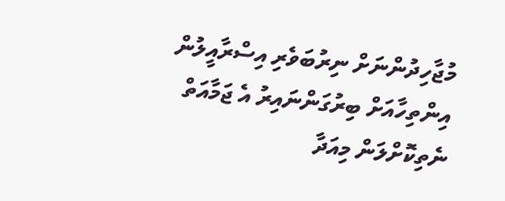މުޖާހިދުންނަށް ނިރުބަވެރި އިސްރާއީލުން އިންތިހާއަށް ބިރުގަންނައިރު އެ ޖަމާއަތް ނެތިކޮށްލަން މިއަދާ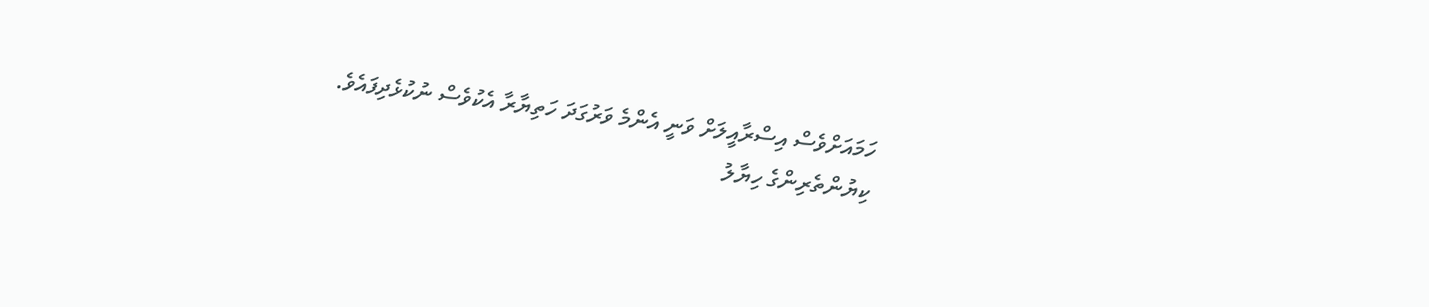ހަމައަށްވެސް އިސްރާއީލަށް ވަނީ އެންމެ ވަރުގަދަ ހަތިޔާރާ އެކުވެސް ނުކުޅެދިފައެވެ.
ކިޔުންތެރިންގެ ހިޔާލު